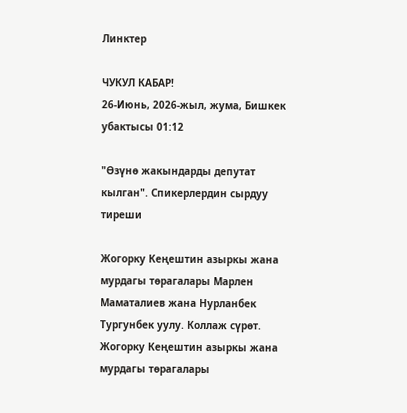Линктер

ЧУКУЛ КАБАР!
26-Июнь, 2026-жыл, жума, Бишкек убактысы 01:12

"Өзүнө жакындарды депутат кылган". Спикерлердин сырдуу тиреши

Жогорку Кеңештин азыркы жана мурдагы төрагалары Марлен Маматалиев жана Нурланбек Тургунбек уулу. Коллаж сүрөт.
Жогорку Кеңештин азыркы жана мурдагы төрагалары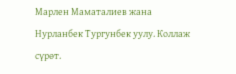Марлен Маматалиев жана Нурланбек Тургунбек уулу. Коллаж сүрөт.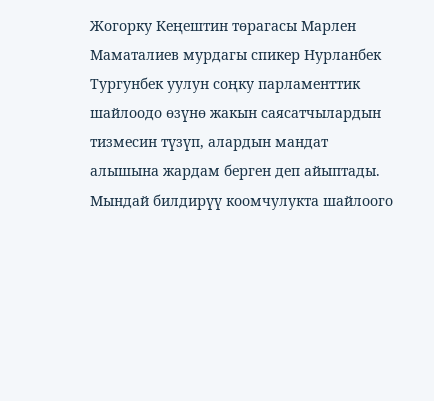Жогорку Кеңештин төрагасы Марлен Маматалиев мурдагы спикер Нурланбек Тургунбек уулун соңку парламенттик шайлоодо өзүнө жакын саясатчылардын тизмесин түзүп, алардын мандат алышына жардам берген деп айыптады. Мындай билдирүү коомчулукта шайлоого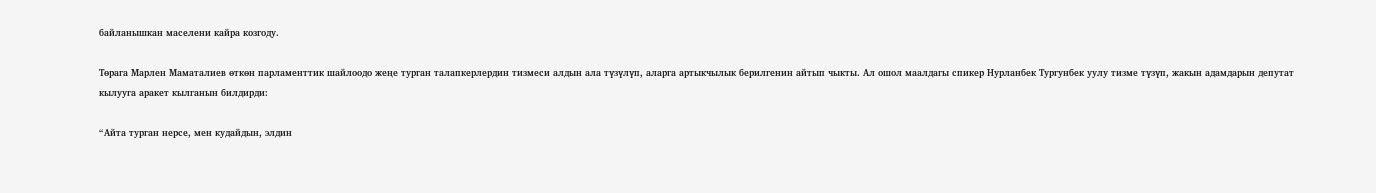байланышкан маселени кайра козгоду.

Төрага Марлен Маматалиев өткөн парламенттик шайлоодо жеңе турган талапкерлердин тизмеси алдын ала түзүлүп, аларга артыкчылык берилгенин айтып чыкты. Ал ошол маалдагы спикер Нурланбек Тургунбек уулу тизме түзүп, жакын адамдарын депутат кылууга аракет кылганын билдирди:

“Айта турган нерсе, мен кудайдын, элдин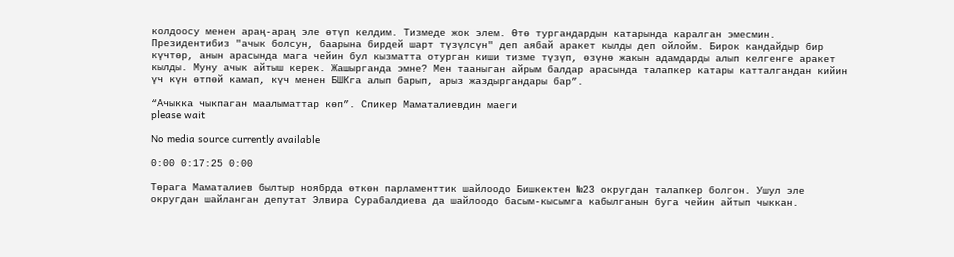колдоосу менен араң-араң эле өтүп келдим. Тизмеде жок элем. Өтө тургандардын катарында каралган эмесмин. Президентибиз "ачык болсун, баарына бирдей шарт түзүлсүн" деп аябай аракет кылды деп ойлойм. Бирок кандайдыр бир күчтөр, анын арасында мага чейин бул кызматта отурган киши тизме түзүп, өзүнө жакын адамдарды алып келгенге аракет кылды. Муну ачык айтыш керек. Жашырганда эмне? Мен тааныган айрым балдар арасында талапкер катары катталгандан кийин үч күн өтпөй камап, күч менен БШКга алып барып, арыз жаздыргандары бар”.

“Ачыкка чыкпаган маалыматтар көп”. Спикер Маматалиевдин маеги
please wait

No media source currently available

0:00 0:17:25 0:00

Төрага Маматалиев былтыр ноябрда өткөн парламенттик шайлоодо Бишкектен №23 округдан талапкер болгон. Ушул эле округдан шайланган депутат Элвира Сурабалдиева да шайлоодо басым-кысымга кабылганын буга чейин айтып чыккан.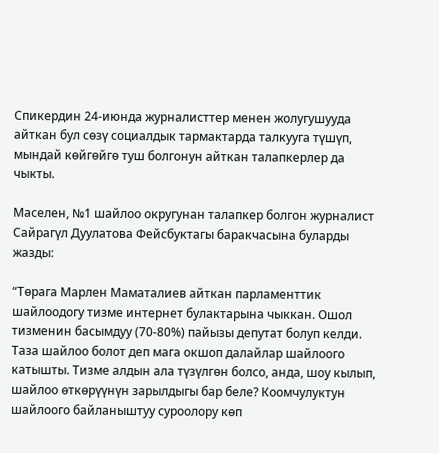Спикердин 24-июнда журналисттер менен жолугушууда айткан бул сөзү социалдык тармактарда талкууга түшүп, мындай көйгөйгө туш болгонун айткан талапкерлер да чыкты.

Маселен, №1 шайлоо округунан талапкер болгон журналист Сайрагүл Дуулатова Фейсбуктагы баракчасына буларды жазды:

“Төрага Марлен Маматалиев айткан парламенттик шайлоодогу тизме интернет булактарына чыккан. Ошол тизменин басымдуу (70-80%) пайызы депутат болуп келди. Таза шайлоо болот деп мага окшоп далайлар шайлоого катышты. Тизме алдын ала түзүлгөн болсо, анда, шоу кылып, шайлоо өткөрүүнүн зарылдыгы бар беле? Коомчулуктун шайлоого байланыштуу суроолору көп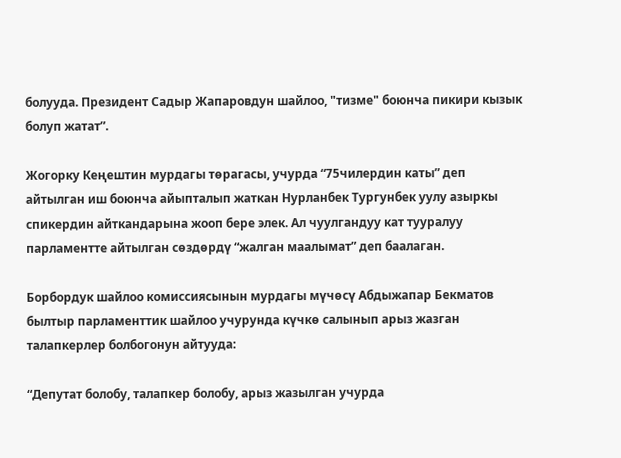болууда. Президент Садыр Жапаровдун шайлоо, "тизме" боюнча пикири кызык болуп жатат”.

Жогорку Кеңештин мурдагы төрагасы, учурда “75чилердин каты” деп айтылган иш боюнча айыпталып жаткан Нурланбек Тургунбек уулу азыркы спикердин айткандарына жооп бере элек. Ал чуулгандуу кат тууралуу парламентте айтылган сөздөрдү “жалган маалымат” деп баалаган.

Борбордук шайлоо комиссиясынын мурдагы мүчөсү Абдыжапар Бекматов былтыр парламенттик шайлоо учурунда күчкө салынып арыз жазган талапкерлер болбогонун айтууда:

“Депутат болобу, талапкер болобу, арыз жазылган учурда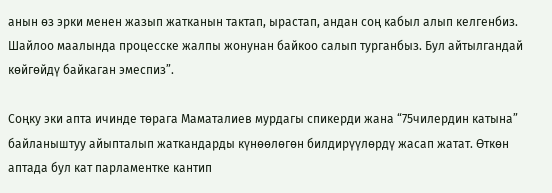анын өз эрки менен жазып жатканын тактап, ырастап, андан соң кабыл алып келгенбиз. Шайлоо маалында процесске жалпы жонунан байкоо салып турганбыз. Бул айтылгандай көйгөйдү байкаган эмеспиз”.

Соңку эки апта ичинде төрага Маматалиев мурдагы спикерди жана “75чилердин катына” байланыштуу айыпталып жаткандарды күнөөлөгөн билдирүүлөрдү жасап жатат. Өткөн аптада бул кат парламентке кантип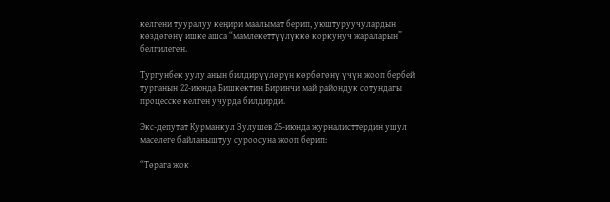келгени тууралуу кеңири маалымат берип, уюштуруучулардын көздөгөнү ишке ашса “мамлекеттүүлүккө коркунуч жараларын” белгилеген.

Тургунбек уулу анын билдирүүлөрүн көрбөгөнү үчүн жооп бербей турганын 22-июнда Бишкектин Биринчи май райондук сотундагы процесске келген учурда билдирди.

Экс-депутат Курманкул Зулушев 25-июнда журналисттердин ушул маселеге байланыштуу суроосуна жооп берип:

“Төрага жок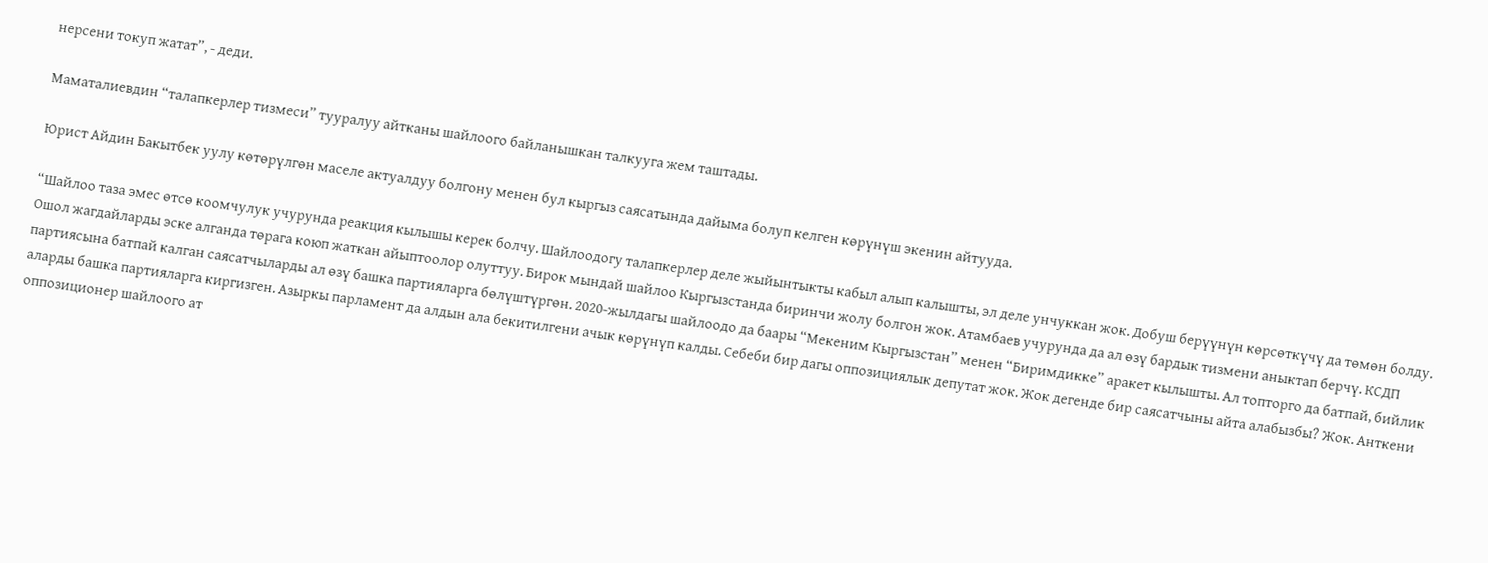нерсени токуп жатат”, - деди.

Маматалиевдин “талапкерлер тизмеси” тууралуу айтканы шайлоого байланышкан талкууга жем таштады.

Юрист Айдин Бакытбек уулу көтөрүлгөн маселе актуалдуу болгону менен бул кыргыз саясатында дайыма болуп келген көрүнүш экенин айтууда.

“Шайлоо таза эмес өтсө коомчулук учурунда реакция кылышы керек болчу. Шайлоодогу талапкерлер деле жыйынтыкты кабыл алып калышты, эл деле унчуккан жок. Добуш берүүнүн көрсөткүчү да төмөн болду. Ошол жагдайларды эске алганда төрага коюп жаткан айыптоолор олуттуу. Бирок мындай шайлоо Кыргызстанда биринчи жолу болгон жок. Атамбаев учурунда да ал өзү бардык тизмени аныктап берчү. КСДП партиясына батпай калган саясатчыларды ал өзү башка партияларга бөлүштүргөн. 2020-жылдагы шайлоодо да баары “Мекеним Кыргызстан” менен “Биримдикке” аракет кылышты. Ал топторго да батпай, бийлик аларды башка партияларга киргизген. Азыркы парламент да алдын ала бекитилгени ачык көрүнүп калды. Себеби бир дагы оппозициялык депутат жок. Жок дегенде бир саясатчыны айта алабызбы? Жок. Анткени оппозиционер шайлоого ат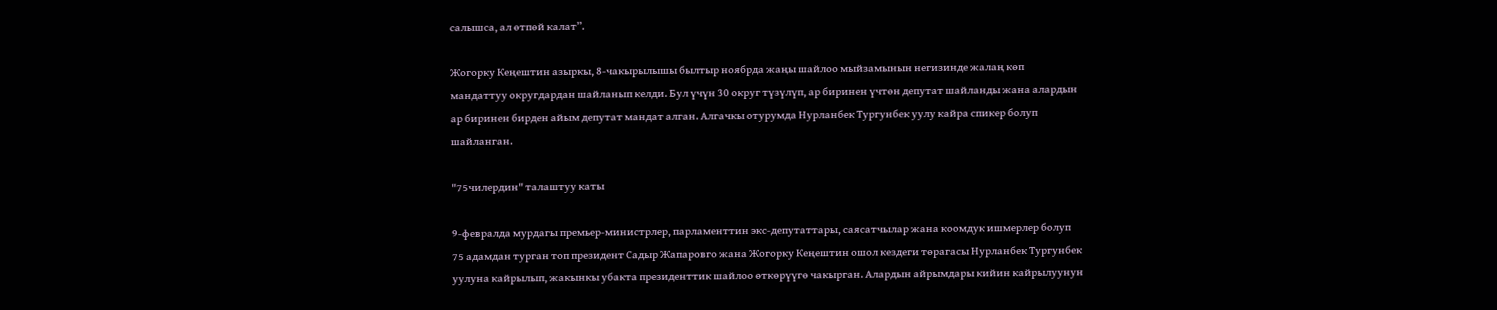салышса, ал өтпөй калат”.

Жогорку Кеңештин азыркы, 8-чакырылышы былтыр ноябрда жаңы шайлоо мыйзамынын негизинде жалаң көп мандаттуу округдардан шайланып келди. Бул үчүн 30 округ түзүлүп, ар биринен үчтөн депутат шайланды жана алардын ар биринен бирден айым депутат мандат алган. Алгачкы отурумда Нурланбек Тургунбек уулу кайра спикер болуп шайланган.

"75чилердин" талаштуу каты

9-февралда мурдагы премьер-министрлер, парламенттин экс-депутаттары, саясатчылар жана коомдук ишмерлер болуп 75 адамдан турган топ президент Садыр Жапаровго жана Жогорку Кеңештин ошол кездеги төрагасы Нурланбек Тургунбек уулуна кайрылып, жакынкы убакта президенттик шайлоо өткөрүүгө чакырган. Алардын айрымдары кийин кайрылуунун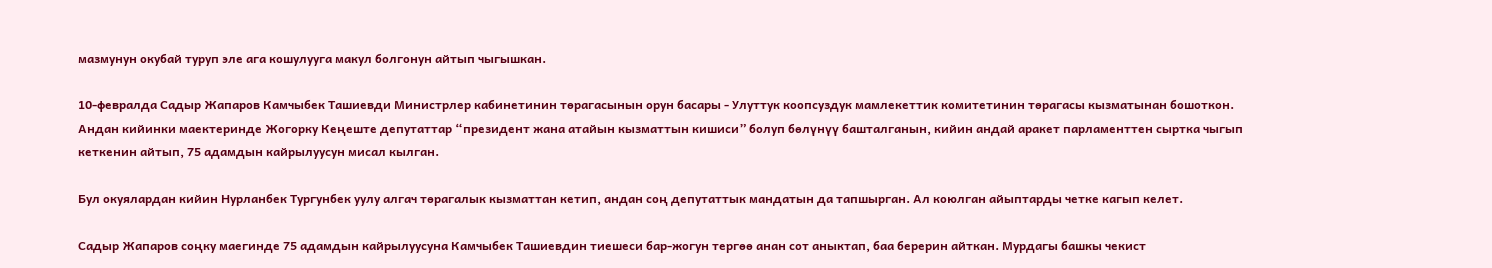мазмунун окубай туруп эле ага кошулууга макул болгонун айтып чыгышкан.

10-февралда Садыр Жапаров Камчыбек Ташиевди Министрлер кабинетинин төрагасынын орун басары - Улуттук коопсуздук мамлекеттик комитетинин төрагасы кызматынан бошоткон. Андан кийинки маектеринде Жогорку Кеңеште депутаттар “президент жана атайын кызматтын кишиси” болуп бөлүнүү башталганын, кийин андай аракет парламенттен сыртка чыгып кеткенин айтып, 75 адамдын кайрылуусун мисал кылган.

Бул окуялардан кийин Нурланбек Тургунбек уулу алгач төрагалык кызматтан кетип, андан соң депутаттык мандатын да тапшырган. Ал коюлган айыптарды четке кагып келет.

Садыр Жапаров соңку маегинде 75 адамдын кайрылуусуна Камчыбек Ташиевдин тиешеси бар-жогун тергөө анан сот аныктап, баа берерин айткан. Мурдагы башкы чекист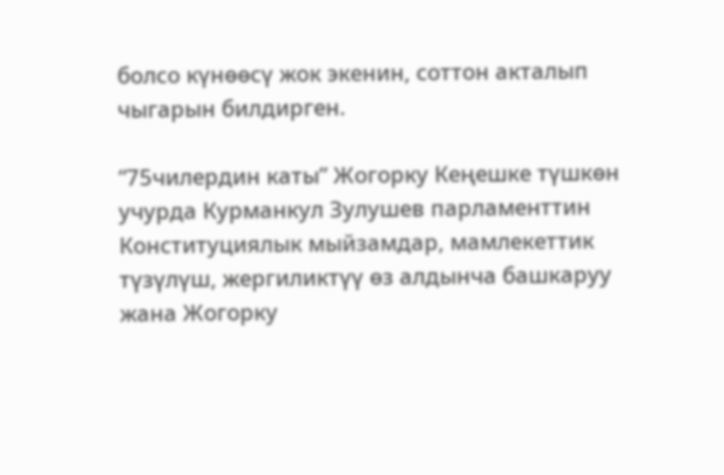болсо күнөөсү жок экенин, соттон акталып чыгарын билдирген.

“75чилердин каты” Жогорку Кеңешке түшкөн учурда Курманкул Зулушев парламенттин Конституциялык мыйзамдар, мамлекеттик түзүлүш, жергиликтүү өз алдынча башкаруу жана Жогорку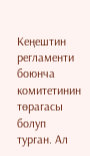Кеңештин регламенти боюнча комитетинин төрагасы болуп турган. Ал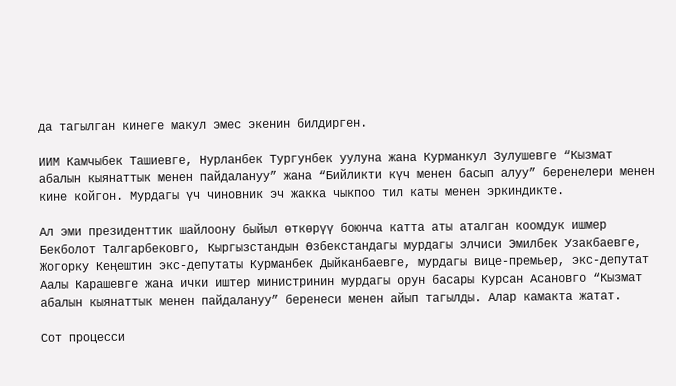да тагылган кинеге макул эмес экенин билдирген.

ИИМ Камчыбек Ташиевге, Нурланбек Тургунбек уулуна жана Курманкул Зулушевге “Кызмат абалын кыянаттык менен пайдалануу” жана “Бийликти күч менен басып алуу” беренелери менен кине койгон. Мурдагы үч чиновник эч жакка чыкпоо тил каты менен эркиндикте.

Ал эми президенттик шайлоону быйыл өткөрүү боюнча катта аты аталган коомдук ишмер Бекболот Талгарбековго, Кыргызстандын Өзбекстандагы мурдагы элчиси Эмилбек Узакбаевге, Жогорку Кеңештин экс-депутаты Курманбек Дыйканбаевге, мурдагы вице-премьер, экс-депутат Аалы Карашевге жана ички иштер министринин мурдагы орун басары Курсан Асановго “Кызмат абалын кыянаттык менен пайдалануу” беренеси менен айып тагылды. Алар камакта жатат.

Сот процесси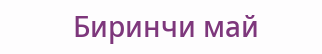Биринчи май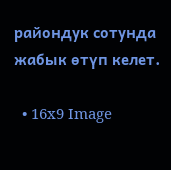райондук сотунда жабык өтүп келет.

  • 16x9 Image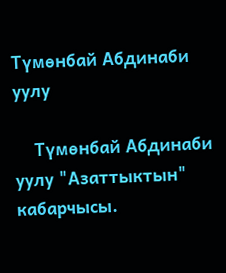Түмөнбай Абдинаби уулу

    Түмөнбай Абдинаби уулу "Азаттыктын" кабарчысы.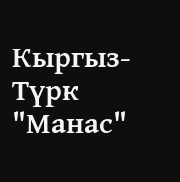Кыргыз-Түрк "Манас"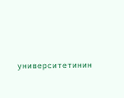университетинин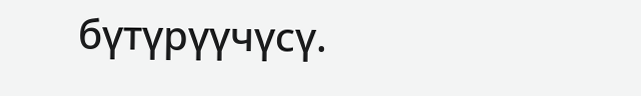бүтүрүүчүсү.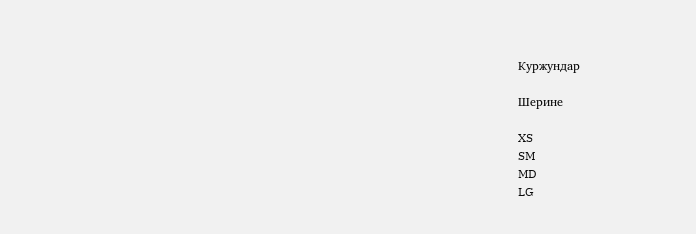Куржундар

Шерине

XS
SM
MD
LG